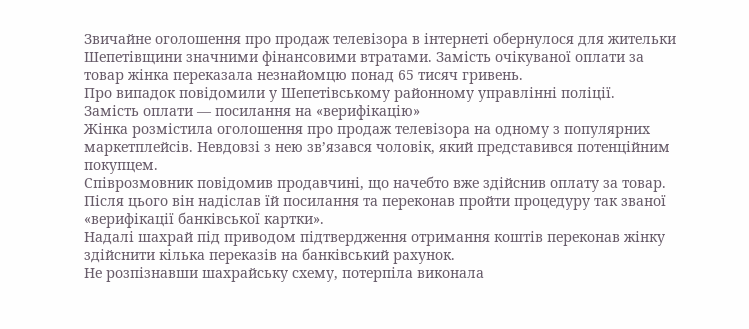Звичайне оголошення про продаж телевізора в інтернеті обернулося для жительки Шепетівщини значними фінансовими втратами. Замість очікуваної оплати за товар жінка переказала незнайомцю понад 65 тисяч гривень.
Про випадок повідомили у Шепетівському районному управлінні поліції.
Замість оплати — посилання на «верифікацію»
Жінка розмістила оголошення про продаж телевізора на одному з популярних маркетплейсів. Невдовзі з нею зв’язався чоловік, який представився потенційним покупцем.
Співрозмовник повідомив продавчині, що начебто вже здійснив оплату за товар. Після цього він надіслав їй посилання та переконав пройти процедуру так званої «верифікації банківської картки».
Надалі шахрай під приводом підтвердження отримання коштів переконав жінку здійснити кілька переказів на банківський рахунок.
Не розпізнавши шахрайську схему, потерпіла виконала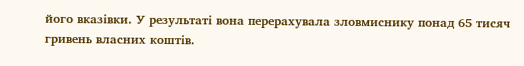його вказівки. У результаті вона перерахувала зловмиснику понад 65 тисяч гривень власних коштів.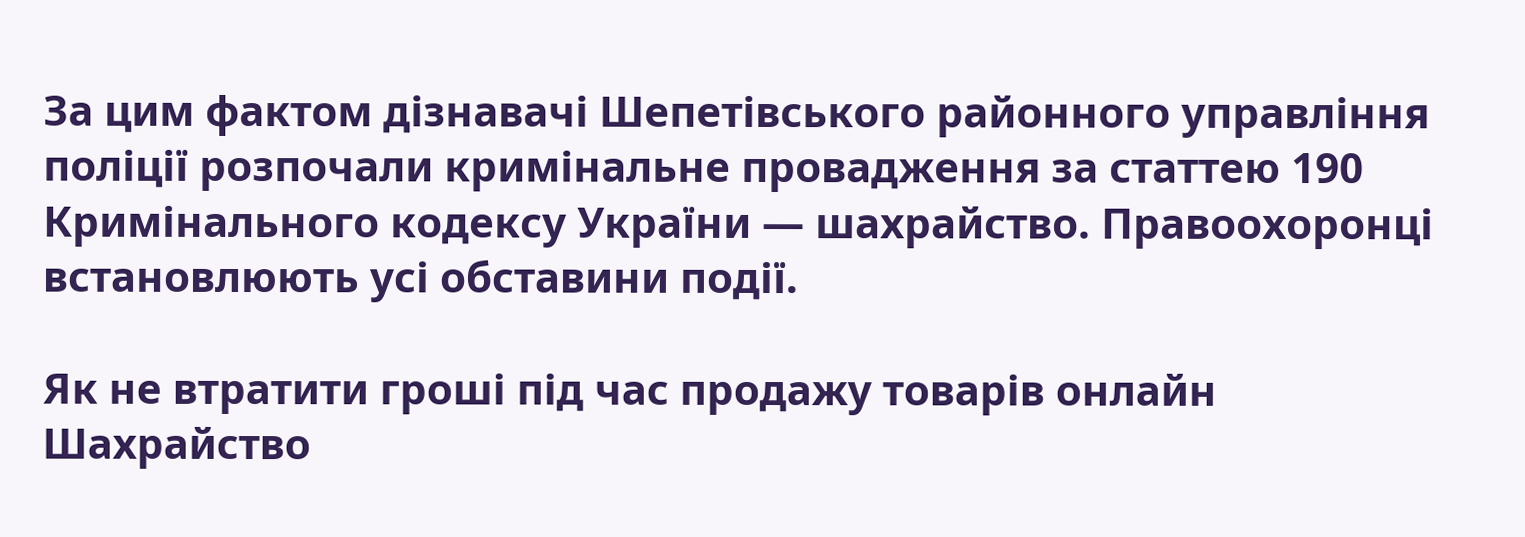За цим фактом дізнавачі Шепетівського районного управління поліції розпочали кримінальне провадження за статтею 190 Кримінального кодексу України — шахрайство. Правоохоронці встановлюють усі обставини події.

Як не втратити гроші під час продажу товарів онлайн
Шахрайство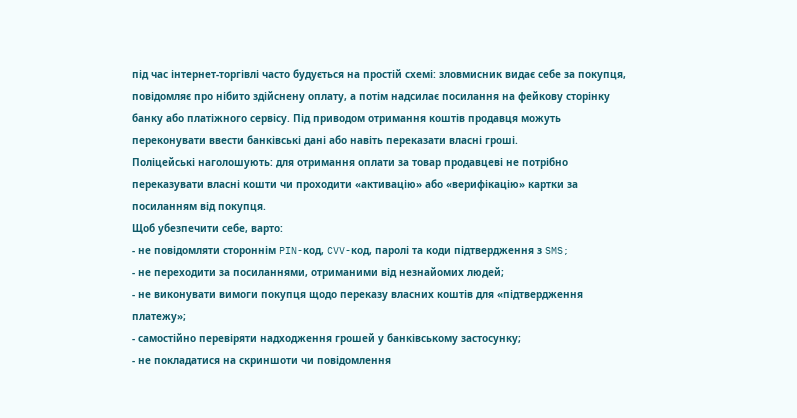під час інтернет-торгівлі часто будується на простій схемі: зловмисник видає себе за покупця, повідомляє про нібито здійснену оплату, а потім надсилає посилання на фейкову сторінку банку або платіжного сервісу. Під приводом отримання коштів продавця можуть переконувати ввести банківські дані або навіть переказати власні гроші.
Поліцейські наголошують: для отримання оплати за товар продавцеві не потрібно переказувати власні кошти чи проходити «активацію» або «верифікацію» картки за посиланням від покупця.
Щоб убезпечити себе, варто:
- не повідомляти стороннім PIN-код, CVV-код, паролі та коди підтвердження з SMS;
- не переходити за посиланнями, отриманими від незнайомих людей;
- не виконувати вимоги покупця щодо переказу власних коштів для «підтвердження платежу»;
- самостійно перевіряти надходження грошей у банківському застосунку;
- не покладатися на скриншоти чи повідомлення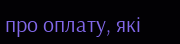про оплату, які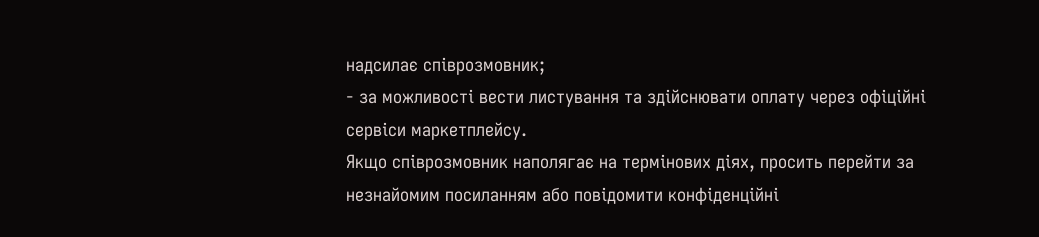надсилає співрозмовник;
- за можливості вести листування та здійснювати оплату через офіційні сервіси маркетплейсу.
Якщо співрозмовник наполягає на термінових діях, просить перейти за незнайомим посиланням або повідомити конфіденційні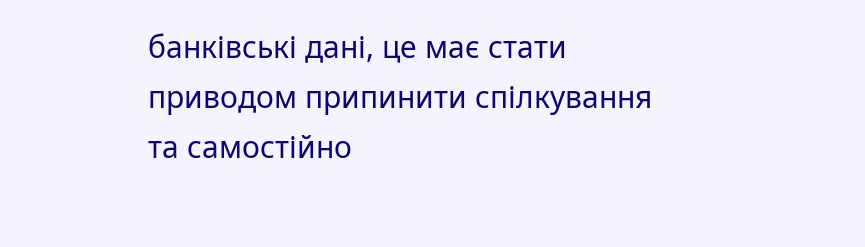банківські дані, це має стати приводом припинити спілкування та самостійно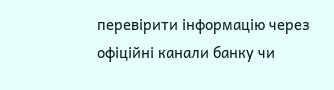перевірити інформацію через офіційні канали банку чи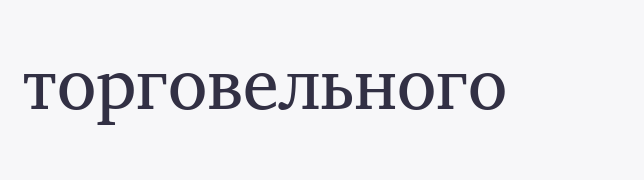торговельного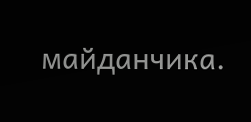майданчика.